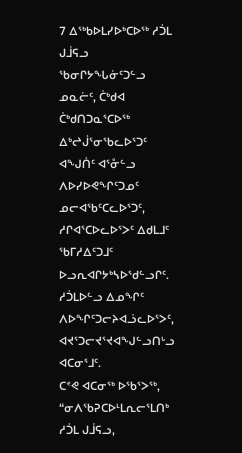7 ᐃᖅᑲᐅᒪᓯᐅᒃᑕᐅᖅ ᓱᑑᒪ ᒍᒨᕋᓗ ᖃᓂᒋᔭᖓᓃᑦᑐᓪᓗ ᓄᓇᓖᑦ, ᑖᒃᑯᐊ ᑖᒃᑯᑎᑐᓇᕐᑕᐅᖅ ᐃᒃᖠᒎᕐᓂᖃᓚᐅᕐᑐᑦ ᐊᖑᑏᑦ ᐊᕐᓁᓪᓗ ᐱᐅᓯᐅᕙᖏᑦᑐᓄᑦ ᓄᓕᐊᖃᑦᑕᓚᐅᕐᑐᑦ, ᓱᒋᐊᕐᑕᐅᓚᐅᕐᐳᑦ ᐃᑯᒪᒧᑦ ᖃᒥᓱᐃᑦᑐᒧᑦ ᐅᓗᕆᐊᒋᔭᒃᓴᐅᖁᓪᓗᒋᑦ.
ᓱᑑᒪᐅᓪᓗ ᐃᓄᖏᑦ ᐱᐅᖏᑦᑐᓕᔨᐊᓘᓚᐅᕐᐳᑦ, ᐊᔪᕐᑐᓕᔪᕐᔪᐊᖑᓪᓗᑎᒡᓗ ᐊᑕᓂᕐᒧᑦ.
ᑕᕝᕙ ᐊᑕᓂᖅ ᐅᖃᕐᐳᖅ, “ᓂᐱᖃᕈᑕᐅᒻᒪᕆᓕᕐᒪᑎᒃ ᓱᑑᒪ ᒍᒨᕋᓗ,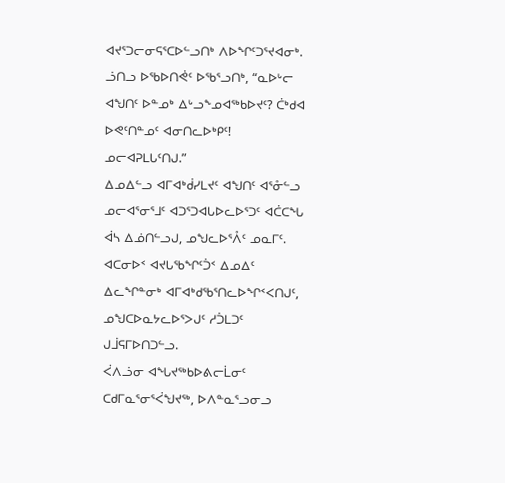ᐊᔪᕐᑐᓕᓂᕋᕐᑕᐅᓪᓗᑎᒃ ᐱᐅᖏᑦᑐᕐᔪᐊᓂᒃ.
ᓘᑎᓗ ᐅᖃᐅᑎᕚᑦ ᐅᖃᕐᓗᑎᒃ, “ᓇᐅᒡᓕ ᐊᖑᑎᑦ ᐅᓐᓄᒃ ᐃᒡᓗᖕᓄᐊᖅᑲᐅᔪᑦ? ᑖᒃᑯᐊ ᐅᕙᑦᑎᓐᓄᑦ ᐊᓂᑎᓚᐅᒃᑭᑦ! ᓄᓕᐊᕈᒪᒐᑦᑎᒍ.”
ᐃᓄᐃᓪᓗ ᐊᒥᐊᒃᑰᓯᒪᔪᑦ ᐊᖑᑎᑦ ᐊᕐᓁᓪᓗ ᓄᓕᐊᕐᓂᕐᒧᑦ ᐊᑐᕐᑐᐊᒐᐅᓚᐅᕐᑐᑦ ᐊᑖᑕᖓ ᐋᓴ ᐃᓅᑎᓪᓗᒍ, ᓄᖑᓚᐅᕐᐰᑦ ᓄᓇᒥᑦ.
ᐊᑕᓂᐅᑉ ᐊᔪᒐᖃᖏᑦᑑᑉ ᐃᓄᐃᑦ ᐃᓚᖏᓐᓂᒃ ᐊᒥᐊᒃᑯᖃᕐᑎᓚᐅᖏᑉᐸᑎᒍᑦ, ᓄᖑᑕᐅᓇᔭᓚᐅᕐᐳᒍᑦ ᓱᑑᒪᑐᑦ ᒍᒨᕋᒥᐅᑎᑐᓪᓗ.
ᐹᐱᓘᓂ ᐊᖓᔪᖅᑲᐅᕕᓕᒫᓂᑦ ᑕᑯᒥᓇᕐᓂᕐᐹᖑᔪᖅ, ᐅᐱᓐᓇᕐᓗᓂᓗ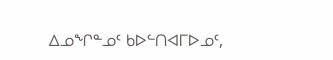ᐃᓄᖏᓐᓄᑦ ᑲᐅᓪᑎᐊᒥᐅᓄᑦ,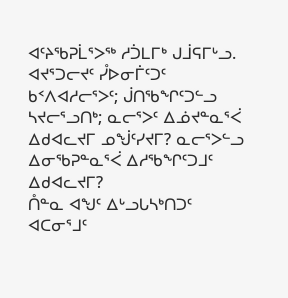ᐊᑦᔨᖃᕈᒫᕐᐳᖅ ᓱᑑᒪᒥᒃ ᒍᒨᕋᒥᒡᓗ.
ᐊᔪᕐᑐᓕᔪᑦ ᓮᐅᓂᒦᑦᑐᑦ ᑲᑉᐱᐊᓱᓕᕐᐳᑦ; ᒎᑎᖃᖏᑦᑐᓪᓗ ᓴᔪᓕᕐᓗᑎᒃ; ᓇᓕᕐᐳᑦ ᐃᓅᔪᓐᓇᕐᐹ ᐃᑯᐊᓚᔪᒥ ᓄᖒᑦᓯᔪᒥ? ᓇᓕᕐᐳᓪᓗ ᐃᓂᖃᕈᓐᓇᕐᐹ ᐃᓱᖃᖏᑦᑐᒧᑦ ᐃᑯᐊᓚᔪᒥ?
ᑍᓐᓇ ᐊᖑᑦ ᐃᒡᓗᒐᓴᒃᑎᑐᑦ ᐊᑕᓂᕐᒧᑦ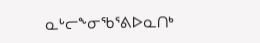ᓇᒡᓕᖕᓂᖃᕐᕕᐅᓇᑎᒃ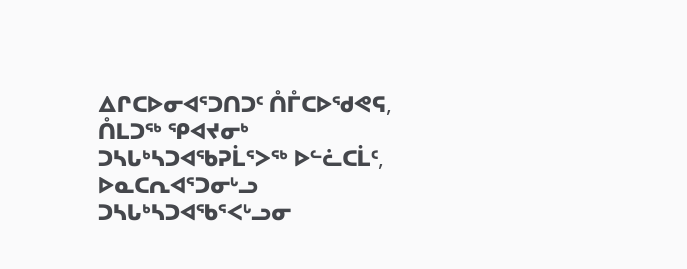ᐃᒋᑕᐅᓂᐊᕐᑐᑎᑐᑦ ᑍᒤᑕᐅᖁᕙᕋ, ᑍᒪᑐᖅ ᕿᐊᔪᓂᒃ ᑐᓴᒐᒃᓴᑐᐊᖃᕈᒫᕐᐳᖅ ᐅᓪᓛᑕᒫᑦ, ᐅᓇᑕᕆᐊᕐᑐᓂᒡᓗ ᑐᓴᒐᒃᓴᑐᐊᖃᕐᐸᒡᓗᓂ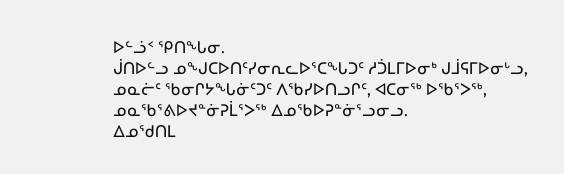ᐅᓪᓘᑉ ᕿᑎᖓᓂ.
ᒎᑎᐅᓪᓗ ᓄᖑᑕᐅᑎᑦᓯᓂᕆᓚᐅᕐᑕᖓᑐᑦ ᓱᑑᒪᒥᐅᓂᒃ ᒍᒨᕋᒥᐅᓂᒡᓗ, ᓄᓇᓖᑦ ᖃᓂᒋᔭᖓᓃᑦᑐᑦ ᐱᖃᓯᐅᑎᓗᒋᑦ, ᐊᑕᓂᖅ ᐅᖃᕐᐳᖅ, ᓄᓇᖃᕐᕕᐅᔪᓐᓃᕈᒫᕐᐳᖅ ᐃᓄᖃᐅᕈᓐᓃᕐᓗᓂᓗ.
ᐃᓄᖁᑎᒪ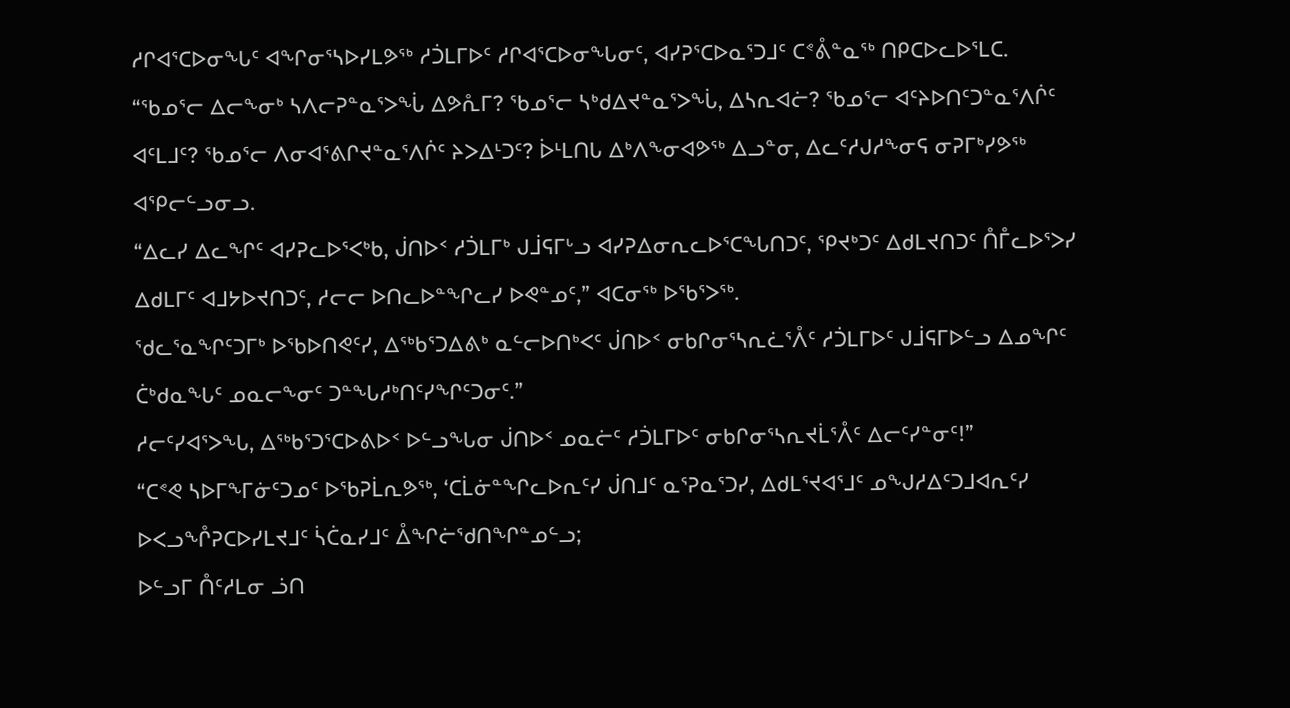ᓱᒋᐊᕐᑕᐅᓂᖓᑦ ᐊᖏᓂᕐᓴᐅᓯᒪᕗᖅ ᓱᑑᒪᒥᐅᑦ ᓱᒋᐊᕐᑕᐅᓂᖓᓂᑦ, ᐊᓯᕈᕐᑕᐅᓇᕐᑐᒧᑦ ᑕᕝᕔᓐᓇᖅ ᑎᑭᑕᐅᓚᐅᕐᒪᑕ.
“ᖃᓄᕐᓕ ᐃᓕᖕᓂᒃ ᓴᐱᓕᕈᓐᓇᕐᐳᖔ ᐃᕗᕅᒥ? ᖃᓄᕐᓕ ᓴᒃᑯᐃᔪᓐᓇᕐᐳᖔ, ᐃᓴᕆᐊᓖ? ᖃᓄᕐᓕ ᐊᑦᔨᐅᑎᑦᑐᓐᓇᕐᐱᒌᑦ ᐊᑦᒪᒧᑦ? ᖃᓄᕐᓕ ᐱᓂᐊᕐᕕᒋᔪᓐᓇᕐᐱᒌᑦ ᔨᐳᐃᒻᑐᑦ? ᐆᒻᒪᑎᒐ ᐃᒃᐱᖕᓂᐊᕗᖅ ᐃᓗᓐᓂ, ᐃᓚᑦᓱᒍᓱᖕᓂᕋ ᓂᕈᒥᒃᓯᕗᖅ ᐊᕿᓕᓪᓗᓂᓗ.
“ᐃᓚᓯ ᐃᓚᖏᑦ ᐊᓯᕈᓚᐅᕐᐸᒃᑲ, ᒎᑎᐅᑉ ᓱᑑᒪᒥᒃ ᒍᒨᕋᒥᒡᓗ ᐊᓯᕈᐃᓂᕆᓚᐅᕐᑕᖓᑎᑐᑦ, ᕿᔪᒃᑐᑦ ᐃᑯᒪᔪᑎᑐᑦ ᑍᒤᓚᐅᕐᐳᓯ ᐃᑯᒪᒥᑦ ᐊᒧᔭᐅᔪᑎᑐᑦ, ᓱᓕᓕ ᐅᑎᓚᐅᓐᖏᓚᓯ ᐅᕙᓐᓄᑦ,” ᐊᑕᓂᖅ ᐅᖃᕐᐳᖅ.
ᖁᓚᕐᓇᖏᑦᑐᒥᒃ ᐅᖃᐅᑎᕙᑦᓯ, ᐃᖅᑲᕐᑐᐃᕕᒃ ᓇᓪᓕᐅᑎᒃᐸᑦ ᒎᑎᐅᑉ ᓂᑲᒋᓂᕐᓴᕆᓛᕐᐰᑦ ᓱᑑᒪᒥᐅᑦ ᒍᒨᕋᒥᐅᓪᓗ ᐃᓄᖏᑦ ᑖᒃᑯᓇᖓᑦ ᓄᓇᓕᖕᓂᑦ ᑐᓐᖓᓱᒃᑎᑦᓯᖏᑦᑐᓂᑦ.”
ᓱᓕᑦᓯᐊᕐᐳᖓ, ᐃᖅᑲᕐᑐᕐᑕᐅᕕᐅᑉ ᐅᓪᓗᖓᓂ ᒎᑎᐅᑉ ᓄᓇᓖᑦ ᓱᑑᒪᒥᐅᑦ ᓂᑲᒋᓂᕐᓴᕆᔪᒫᕐᐰᑦ ᐃᓕᑦᓯᓐᓂᑦ!”
“ᑕᕝᕙ ᓴᐅᒥᖕᒥᓃᑦᑐᓄᑦ ᐅᖃᕈᒫᕆᕗᖅ, ‘ᑕᒫᓃᓐᖏᓚᐅᕆᑦᓯ ᒎᑎᒧᑦ ᓇᕐᕈᓇᕐᑐᓯ, ᐃᑯᒪᕐᔪᐊᕐᒧᑦ ᓄᖑᓱᐃᑦᑐᒧᐊᕆᑦᓯ ᐅᐸᓗᖕᒊᕈᑕᐅᓯᒪᔪᒧᑦ ᓵᑖᓇᓯᒧᑦ ᐂᖏᓖᖁᑎᖏᓐᓄᓪᓗ;
ᐅᓪᓗᒥ ᑍᑦᓱᒪᓂ ᓘᑎ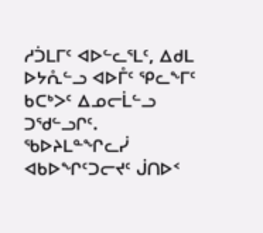ᓱᑑᒪᒥᑦ ᐊᐅᓪᓚᕐᒪᑦ, ᐃᑯᒪ ᐅᔭᕅᓪᓗ ᐊᐅᒤᑦ ᕿᓚᖕᒥᑦ ᑲᑕᒃᐳᑦ ᐃᓄᓕᒫᓪᓗ ᑐᖁᓪᓗᒋᑦ.
ᖃᐅᔨᒪᓐᖏᓚᓰ ᐊᑲᐅᖏᑦᑐᓕᔪᑦ ᒎᑎᐅᑉ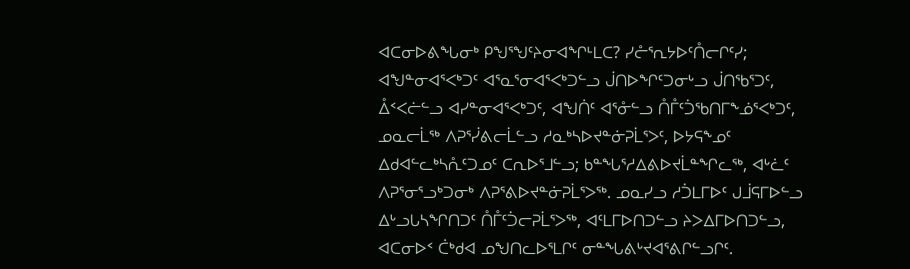ᐊᑕᓂᐅᕕᖓᓂᒃ ᑭᖑᕐᖑᑦᔨᓂᐊᖏᒻᒪᑕ? ᓯᓔᕐᕆᔭᐅᑦᑍᓕᒋᑦᓯ; ᐊᖑᓐᓂᐊᕐᐸᒃᑐᑦ ᐊᕐᓇᕐᓂᐊᕐᐸᒃᑐᓪᓗ ᒎᑎᐅᖏᑦᑐᓂᒡᓗ ᒎᑎᖃᕐᑐᑦ, ᐂᑉᐸᓖᓪᓗ ᐊᓯᓐᓂᐊᕐᐸᒃᑐᑦ, ᐊᖑᑏᑦ ᐊᕐᓁᓪᓗ ᑍᒤᑦᑑᖃᑎᒥᖕᓅᕐᐸᒃᑐᑦ,
ᓄᓇᓕᒫᖅ ᐱᕈᕐᓰᕕᓕᒫᓪᓗ ᓱᓇᒃᓴᐅᔪᓐᓃᕈᒫᕐᐳᑦ, ᐅᔭᕋᖕᓄᑦ ᐃᑯᐊᓪᓚᒃᓴᕅᑦᑐᓄᑦ ᑕᕆᐅᕐᒧᓪᓗ; ᑲᓐᖓᕐᓱᐃᕕᐅᔪᒫᓐᖏᓚᖅ, ᐊᒡᓛᑦ ᐱᕈᕐᓂᕐᓗᒃᑐᓂᒃ ᐱᕈᕐᕕᐅᔪᓐᓃᕈᒫᕐᐳᖅ. ᓄᓇᓯᓗ ᓱᑑᒪᒥᐅᑦ ᒍᒨᕋᒥᐅᓪᓗ ᐃᒡᓗᒐᓴᖏᑎᑐᑦ ᑍᒤᑦᑑᓕᕈᒫᕐᐳᖅ, ᐊᑦᒪᒥᐅᑎᑐᓪᓗ ᔨᐳᐃᒥᐅᑎᑐᓪᓗ, ᐊᑕᓂᐅᑉ ᑖᒃᑯᐊ ᓄᖑᑎᓚᐅᕐᒪᒋᑦ ᓂᓐᖓᕕᒡᔪᐊᕐᕕᒋᓪᓗᒋᑦ.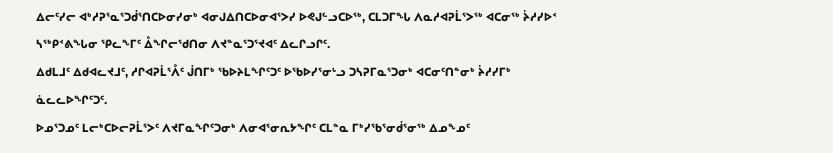ᐃᓕᑦᓯᓕ ᐊᒃᓱᕈᕐᓇᕐᑐᑰᕐᑎᑕᐅᓂᓯᓂᒃ ᐊᓂᒍᐃᑎᑕᐅᓂᐊᕐᐳᓯ ᐅᕙᒍᓪᓗᑕᐅᖅ, ᑕᒪᑐᒥᖓ ᐱᓇᓱᐊᕈᒫᕐᐳᖅ ᐊᑕᓂᖅ ᔩᓱᓯᐅᑉ ᓴᖅᑭᑉᕕᖓᓂ ᕿᓚᖕᒥᑦ ᐂᖏᓕᖁᑎᓂ ᐱᔪᓐᓇᕐᑐᕐᔪᐊᑦ ᐃᓚᒋᓗᒋᑦ.
ᐃᑯᒪᒧᑦ ᐃᑯᐊᓚᔪᒧᑦ, ᓱᒋᐊᕈᒫᕐᐰᑦ ᒎᑎᒥᒃ ᖃᐅᔨᒪᖏᑦᑐᑦ ᐅᖃᐅᓯᕐᓂᒡᓗ ᑐᓴᕈᒥᓇᕐᑐᓂᒃ ᐊᑕᓂᑦᑎᓐᓂᒃ ᔩᓱᓯᒥᒃ ᓈᓚᓚᐅᖏᑦᑐᑦ.
ᐅᓄᕐᑐᓄᑦ ᒪᓕᒃᑕᐅᓕᕈᒫᕐᐳᑦ ᐱᔪᒥᓇᖏᑦᑐᓂᒃ ᐱᓂᐊᕐᓂᕆᔭᖏᑦ ᑕᒪᓐᓇ ᒥᒃᓯᖃᕐᓂᑰᕐᓂᖅ ᐃᓄᖕᓄᑦ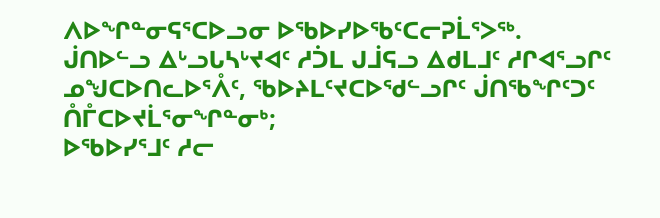ᐱᐅᖏᓐᓂᕋᕐᑕᐅᓗᓂ ᐅᖃᐅᓯᐅᖃᑦᑕᓕᕈᒫᕐᐳᖅ.
ᒎᑎᐅᓪᓗ ᐃᒡᓗᒐᓴᒡᔪᐊᑦ ᓱᑑᒪ ᒍᒨᕋᓗ ᐃᑯᒪᒧᑦ ᓱᒋᐊᕐᓗᒋᑦ ᓄᖑᑕᐅᑎᓚᐅᕐᐰᑦ, ᖃᐅᔨᒪᑦᔪᑕᐅᖁᓪᓗᒋᑦ ᒎᑎᖃᖏᑦᑐᑦ ᑍᒤᑕᐅᔪᒫᕐᓂᖏᓐᓂᒃ;
ᐅᖃᐅᓯᕐᒧᑦ ᓱᓕ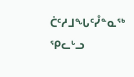ᑖᑦᓱᒧᖓᑦᓮᓐᓇᖅ ᕿᓚᒡᓗ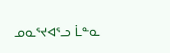ᓄᓇᕐᔪᐊᕐᓗ ᒫᓐᓇ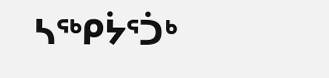ᓴᖅᑭᔮᕐᑑᒃ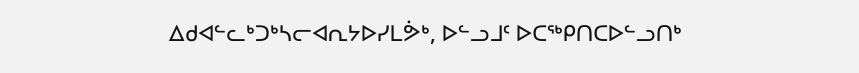ᐃᑯᐊᓪᓚᒃᑐᒃᓴᓕᐊᕆᔭᐅᓯᒪᕘᒃ, ᐅᓪᓗᒧᑦ ᐅᑕᖅᑭᑎᑕᐅᓪᓗᑎᒃ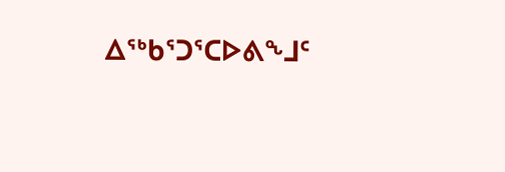ᐃᖅᑲᕐᑐᕐᑕᐅᕕᖕᒧᑦ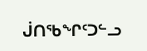ᒎᑎᖃᖏᑦᑐᓪᓗ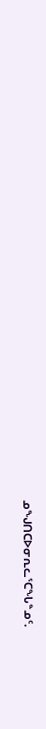ᓄᖑᑎᑕᐅᓂᕆᓚᕐᑕᖓᓐᓄᑦ.